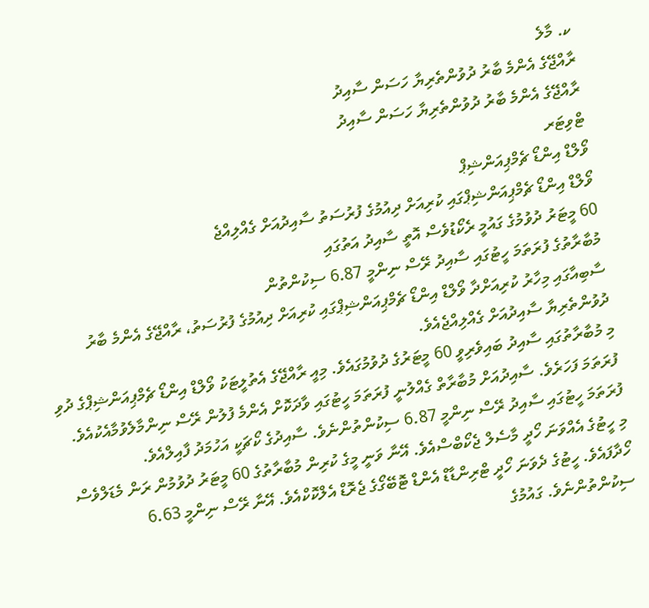ކ. މާލެ
ރާއްޖޭގެ އެންމެ ބާރު ދުވުންތެރިޔާ ހަސަން ސާއިދު
ރާއްޖޭގެ އެންމެ ބާރު ދުވުންތެރިޔާ ހަސަން ސާއިދު
ޓްވިޓަރ
ވޯލްޑް އިންޑޯ ޗެމްޕިއަންޝިޕް
ވޯލްޑް އިންޑޯ ޗެމްޕިއަންޝިޕްގައި ކުރިއަށް ދިއުމުގެ ފުރުސަތު ސާއިދުއަށް ގެއްލިއްޖެ
60 މީޓަރު ދުވުމުގެ ގައުމީ ރެކޯޑުވެސް އޮތީ ސާއިދު އަތުގައި
މުބާރާތުގެ ފުރަތަމަ ހީޓުގައި ސާއިދު ރޭސް ނިންމީ 6.87 ސިކުންތުން
ސާބިއާގައި މިހާރު ކުރިއަށްދާ ވޯލްޑް އިންޑޯ ޗެމްޕިއަންޝިޕްގައި ކުރިއަށް ދިއުމުގެ ފުރުސަތު، ރާއްޖޭގެ އެންމެ ބާރު ދުވުންތެރިޔާ ސާއިދުއަށް ގެއްލިއްޖެއެވެ.
މި މުބާރާތުގައި ސާއިދު ބައިވެރިވީ 60 މީޓަރުގެ ދުވުމުގައެވެ. މިއީ ރާއްޖޭގެ އެތުލީޓަކު ވޯލްޑް އިންޑޯ ޗެމްޕިއަންޝިޕްގެ ދުވި ފުރަތަމަ ފަހަރެވެ. ސާއިދުއަށް މުބާރާތް ގެއްލުނީ ފުރަތަމަ ހީޓުގައި ވާދަކޮށް އެންމެ ފުލުން ރޭސް ނިންމާލެވުމާއެކުއެވެ. ފުރަތަމަ ހީޓުގައި ސާއިދު ރޭސް ނިންމީ 6.87 ސިކުންތުންނެވެ. ސާއިދުގެ ކޯޗަކީ އަހުމަދު ފާއިލްއެވެ.
މި ހީޓުގެ އެއްވަނަ ހޯދީ މާސެލް ޖެކޯބްސްއެވެ. އޭނާ ވަނީ މީގެ ކުރިން މުބާރާތުގެ 60 މީޓަރު ދުވުމުން ރަން މެޑަލްވެސް ހޯދާފައެވެ. ހީޓުގެ ދެވަނަ ހޯދީ ޓްރިންޑާޑް އެންޑް ޓޮބޭގޯގެ ޖެރޮޑް އެލްކޮކްއެވެ. އޭނާ ރޭސް ނިންމީ 6.63 ސިކުންތުންނެވެ. ގައުމުގެ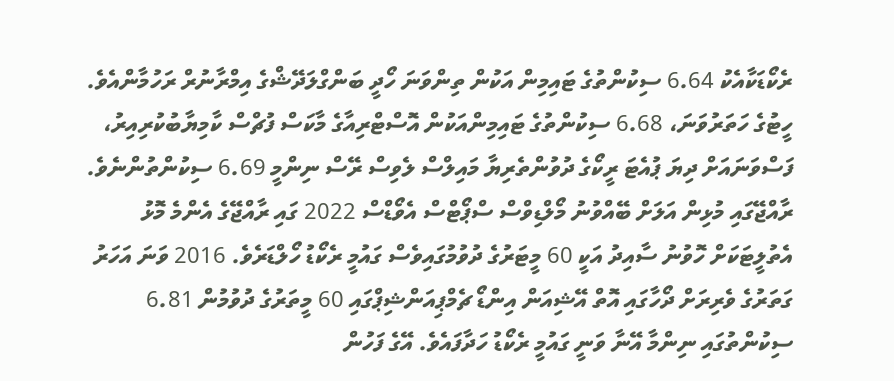ރެކޯޑަކާއެކު 6.64 ސިކުންތުގެ ޓައިމިން އަކުން ތިންވަނަ ހޯދީ ބަންގްލަދޭޝްގެ އިމްރާނުރް ރަހުމާންއެވެ. ހީޓުގެ ހަތަރުވަނަ، 6.68 ސިކުންތުގެ ޓައިމިންއަކުން އޮސްޓްރިއާގެ މާކަސް ފުޗްސް ކާމިޔާބުކުރިއިރު، ފަސްވަނައަށް ދިޔަ ޕުއެޓަ ރީކޯގެ ދުވުންތެރިޔާ މައިލްސް ލެވިސް ރޭސް ނިންމީ 6.69 ސިކުންތުންނެވެ.
ރާއްޖޭގައި މުޅިން އަލަށް ބޭއްވުނު މޯލްޑިވްސް ސްޕޯޓްސް އެވޯޑްސް 2022 ގައި ރާއްޖޭގެ އެންމެ މޮޅު އެތުލީޓަކަށް ހޮވުނު ސާއިދު އަކީ 60 މީޓަރުގެ ދުވުމުގައިވެސް ގައުމީ ރެކޯޑު ހޯލްޑަރެވެ. 2016 ވަނަ އަހަރު ގަތަރުގެ ވެރިރަށް ދޯހާގައި އޮތް އޭޝިއަން އިންޑޯ ޗެމްޕިއަންޝިޕްގައި 60 މީތަރުގެ ދުވުމުން 6.81 ސިކުންތުގައި ނިންމާ އޭނާ ވަނީ ގައުމީ ރެކޯޑު ހަދާފައެވެ. އޭގެ ފަހުން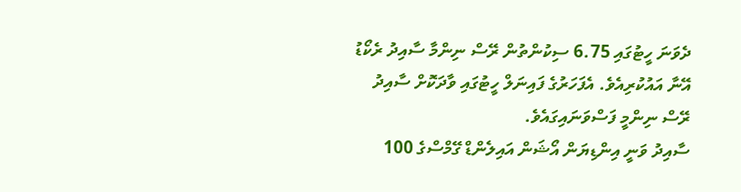ދެވަނަ ހީޓުގައި 6.75 ސިކުންތުން ރޭސް ނިންމާ ސާއިދު ރެކޯޑު އޭނާ އައުކުރިއެވެ. އެފަހަރުގެ ފައިނަލް ހީޓުގައި ވާދަކޮށް ސާއިދު ރޭސް ނިންމީ ފަސްވަނައިގައެވެ.
ސާއިދު ވަނީ އިންޑިޔަން އޯޝަން އައިލެންޑް ގޭމްސްގެ 100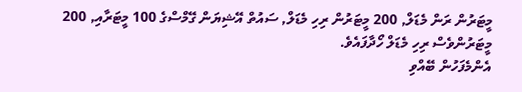މީޓަރުން ރަން މެޑަލް, 200 މީޓަރުން ރިހި މެޑަލް, ސައުތް އޭޝިޔަން ގޭމްސްގެ 100 މީޓަރާއި, 200 މީޓަރުންވެސް ރިހި މެޑަލް ހޯދާފައެވެ.
އެންމެފަހުން ބޭއްވި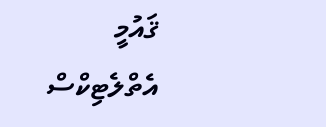ޤައުމީ އެތްލެޓިކްސް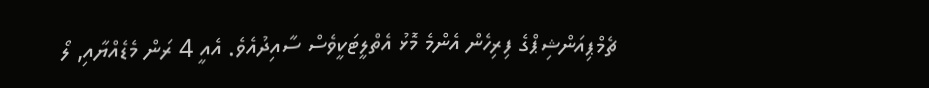ޗެމްޕިއަންޝިޕްގެ ފިރިހެން އެންމެ މޮޅު އެތްލީޓަކީވެސް ސާއިދުއެވެ. އެއީ 4 ރަން މެޑެއްޔާއި, ލޯ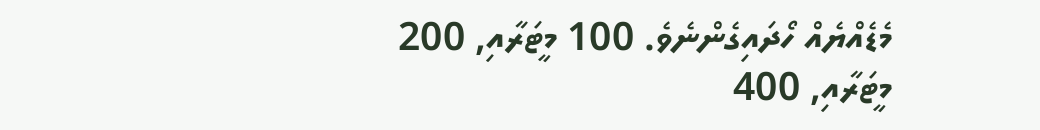މެޑެއްޔެއް ހޯދައިގެންނެވެ. 100 މީޓަރާއި, 200 މީޓަރާއި, 400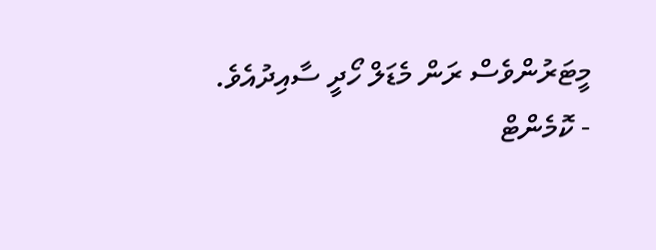މީޓަރުންވެސް ރަން މެޑަލް ހޯދީ ސާއިދުއެވެ.
- ކޮމެންޓް